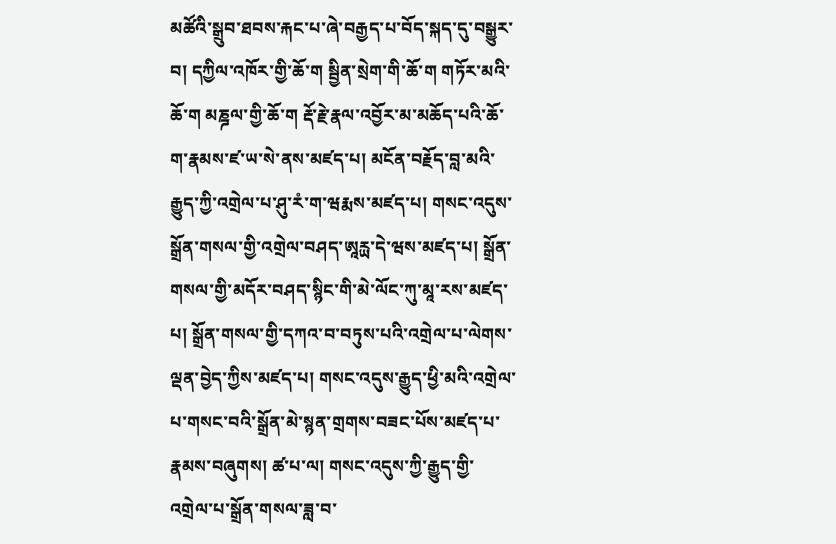མཚོའི་སྒྲུབ་ཐབས་རྐང་པ་ཞེ་བརྒྱད་པ་བོད་སྐད་དུ་བསྒྱུར་བ། དཀྱིལ་འཁོར་གྱི་ཆོ་ག སྦྱིན་སྲེག་གི་ཆོ་ག གཏོར་མའི་ཆོ་ག མཎྜལ་གྱི་ཆོ་ག རྡོ་རྗེ་རྣལ་འབྱོར་མ་མཆོད་པའི་ཆོ་ག་རྣམས་ཛ་ཡ་སེ་ནས་མཛད་པ། མངོན་བརྗོད་བླ་མའི་རྒྱུད་ཀྱི་འགྲེལ་པ་ཤུ་རཾ་ག་ཝརྨས་མཛད་པ། གསང་འདུས་སྒྲོན་གསལ་གྱི་འགྲེལ་བཤད་ཨཱརྻ་དེ་ཝས་མཛད་པ། སྒྲོན་གསལ་གྱི་མདོར་བཤད་སྙིང་གི་མེ་ལོང་ཀུ་མཱ་རས་མཛད་པ། སྒྲོན་གསལ་གྱི་དཀའ་བ་བཏུས་པའི་འགྲེལ་པ་ལེགས་ལྡན་བྱེད་ཀྱིས་མཛད་པ། གསང་འདུས་རྒྱུད་ཕྱི་མའི་འགྲེལ་པ་གསང་བའི་སྒྲོན་མེ་སྙན་གྲགས་བཟང་པོས་མཛད་པ་རྣམས་བཞུགས། ཚ་པ་ལ། གསང་འདུས་ཀྱི་རྒྱུད་གྱི་འགྲེལ་པ་སྒྲོན་གསལ་ཟླ་བ་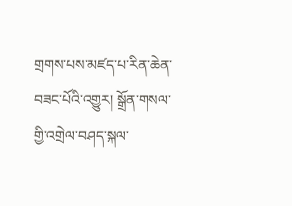གྲགས་པས་མཛད་པ་རིན་ཆེན་བཟང་པོའི་འགྱུར། སྒྲོན་གསལ་གྱི་འགྲེལ་བཤད་སྐལ་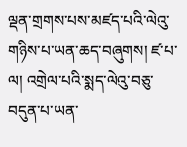ལྡན་གྲགས་པས་མཛད་པའི་ལེའུ་གཉིས་པ་ཡན་ཆད་བཞུགས། ཛ་པ་ལ། འགྲེལ་པའི་སྨད་ལེའུ་བཅུ་བདུན་པ་ཡན་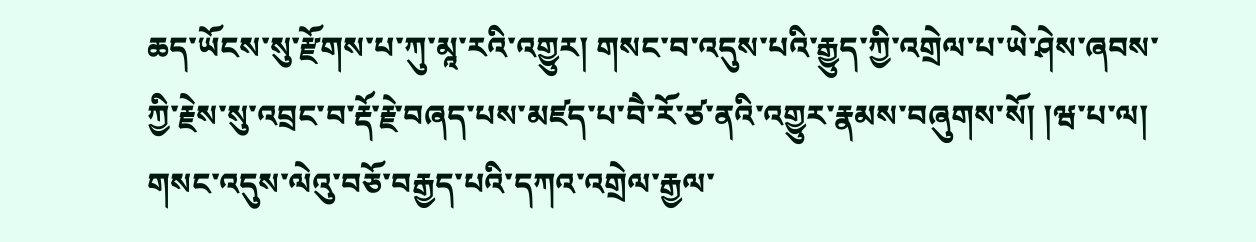ཆད་ཡོངས་སུ་རྫོགས་པ་ཀུ་མཱ་རའི་འགྱུར། གསང་བ་འདུས་པའི་རྒྱུད་ཀྱི་འགྲེལ་པ་ཡེ་ཤེས་ཞབས་ཀྱི་རྗེས་སུ་འབྲང་བ་རྡོ་རྗེ་བཞད་པས་མཛད་པ་བཻ་རོ་ཙ་ནའི་འགྱུར་རྣམས་བཞུགས་སོ། །ཝ་པ་ལ། གསང་འདུས་ལེའུ་བཅོ་བརྒྱད་པའི་དཀའ་འགྲེལ་རྒྱལ་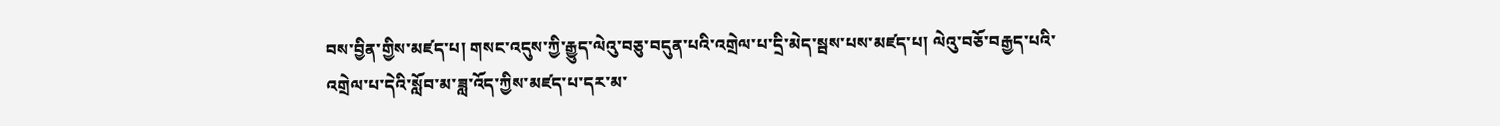བས་བྱིན་གྱིས་མཛད་པ། གསང་འདུས་ཀྱི་རྒྱུད་ལེའུ་བཅུ་བདུན་པའི་འགྲེལ་པ་དྲི་མེད་སྦས་པས་མཛད་པ། ལེའུ་བཅོ་བརྒྱད་པའི་འགྲེལ་པ་དེའི་སློབ་མ་ཟླ་འོད་ཀྱིས་མཛད་པ་དར་མ་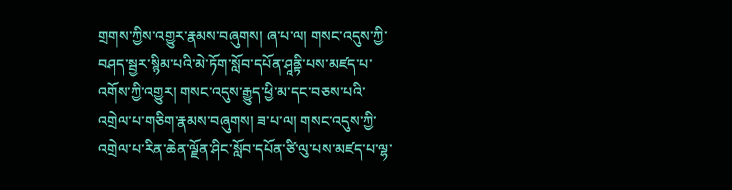གྲགས་ཀྱིས་འགྱུར་རྣམས་བཞུགས། ཞ་པ་ལ། གསང་འདུས་ཀྱི་བཤད་སྦྱར་སྙིམ་པའི་མེ་ཏོག་སློབ་དཔོན་ཤཱནྟི་པས་མཛད་པ་འགོས་ཀྱི་འགྱུར། གསང་འདུས་རྒྱུད་ཕྱི་མ་དང་བཅས་པའི་འགྲེལ་པ་གཅིག་རྣམས་བཞུགས། ཟ་པ་ལ། གསང་འདུས་ཀྱི་འགྲེལ་པ་རིན་ཆེན་ལྗོན་ཤིང་སློབ་དཔོན་ཙི་ལུ་པས་མཛད་པ་ལྷ་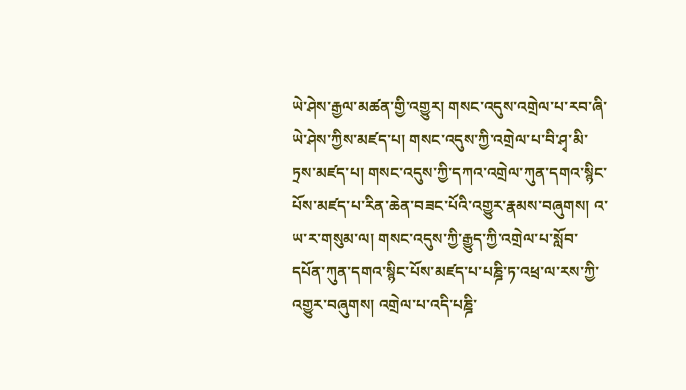ཡེ་ཤེས་རྒྱལ་མཚན་གྱི་འགྱུར། གསང་འདུས་འགྲེལ་པ་རབ་ཞི་ཡེ་ཤེས་ཀྱིས་མཛད་པ། གསང་འདུས་ཀྱི་འགྲེལ་པ་བི་ཤྭ་མི་ཏྲས་མཛད་པ། གསང་འདུས་ཀྱི་དཀའ་འགྲེལ་ཀུན་དགའ་སྙིང་པོས་མཛད་པ་རིན་ཆེན་བཟང་པོའི་འགྱུར་རྣམས་བཞུགས། འ་ཡ་ར་གསུམ་ལ། གསང་འདུས་ཀྱི་རྒྱུད་ཀྱི་འགྲེལ་པ་སློབ་དཔོན་ཀུན་དགའ་སྙིང་པོས་མཛད་པ་པཎྜི་ཏ་འཕྲ་ལ་རས་ཀྱི་འགྱུར་བཞུགས། འགྲེལ་པ་འདི་པཎྜི་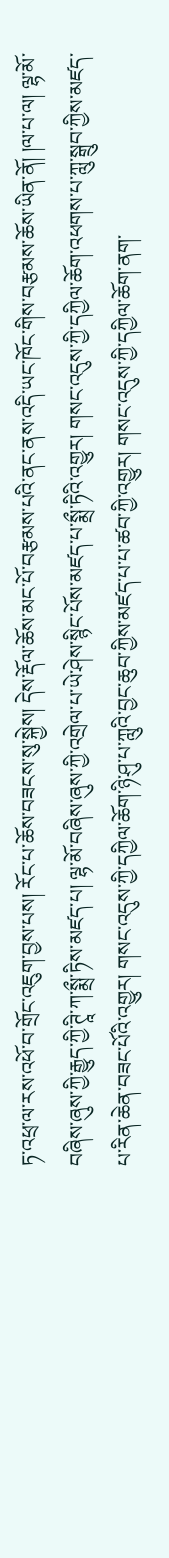ཏ་འཕྲ་ལ་རས་འཕོ་བ་གྲོང་འཇུག་བྱས་པས། རོང་པ་ཆོས་བཟངས་སུ་སྐྱེས། དེས་རྡོལ་ཆོས་མང་པོ་བརྩམས་པའི་ནང་ནས་འདི་ཡང་ཁོང་གིས་བརྩམས་ཆོས་ཡིན་ནོ། །ལ་པ་ལ། ལྷ་མོ་བཞིས་ཞུས་ཀྱི་རྒྱུད་ཀྱི་ཊཱི་ཀ་སྨྲྀ་ཏིས་མཛད་པ། ལྷ་མོ་བཞིས་ཞུས་ཀྱི་འགྲེལ་པ་ཡེ་ཤེས་སྙིང་པོས་མཛད་པ་སྨྲྀ་ཏིའི་འགྱུར། གསང་འདུས་ཀྱི་དཀྱིལ་ཆོག་འཕགས་པ་ཀླུ་སྒྲུབ་ཀྱིས་མཛད་པ་རིན་ཆེན་བཟང་པོའི་འགྱུར། གསང་འདུས་ཀྱི་དཀྱིལ་ཆོག་ཉི་ཤུ་པ་ཀླུའི་བྱང་ཆུབ་ཀྱིས་མཛད་པ་པ་ཚབ་ཀྱི་འགྱུར། གསང་འདུས་ཀྱི་དཀྱིལ་ཆོག་ནག་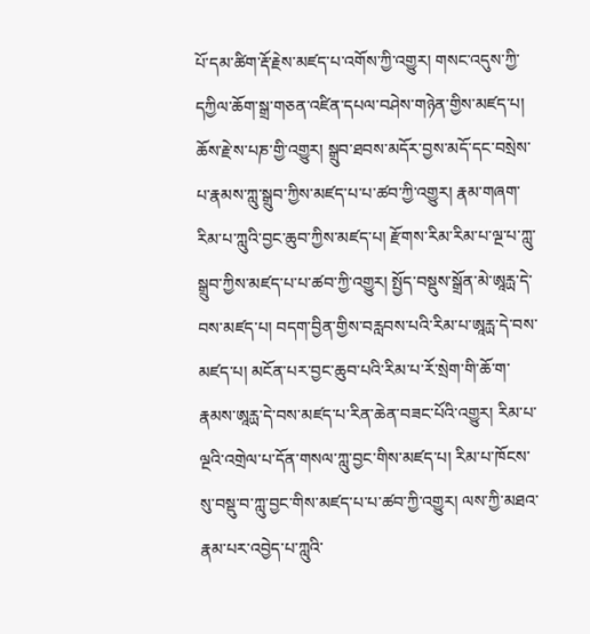པོ་དམ་ཚིག་རྡོ་རྗེས་མཛད་པ་འགོས་ཀྱི་འགྱུར། གསང་འདུས་ཀྱི་དཀྱིལ་ཆོག་སྒྲ་གཅན་འཛིན་དཔལ་བཤེས་གཉེན་གྱིས་མཛད་པ། ཆོས་རྗེ་ས་པཎ་གྱི་འགྱུར། སྒྲུབ་ཐབས་མདོར་བྱས་མདོ་དང་བསྲེས་པ་རྣམས་ཀླུ་སྒྲུབ་ཀྱིས་མཛད་པ་པ་ཚབ་ཀྱི་འགྱུར། རྣམ་གཞག་རིམ་པ་ཀླུའི་བྱང་ཆུབ་ཀྱིས་མཛད་པ། རྫོགས་རིམ་རིམ་པ་ལྔ་པ་ཀླུ་སྒྲུབ་ཀྱིས་མཛད་པ་པ་ཚབ་ཀྱི་འགྱུར། སྤྱོད་བསྡུས་སྒྲོན་མེ་ཨཱརྻ་དེ་བས་མཛད་པ། བདག་བྱིན་གྱིས་བརླབས་པའི་རིམ་པ་ཨཱརྻ་དེ་བས་མཛད་པ། མངོན་པར་བྱང་ཆུབ་པའི་རིམ་པ་རོ་སྲེག་གི་ཆོ་ག་རྣམས་ཨཱརྻ་དེ་བས་མཛད་པ་རིན་ཆེན་བཟང་པོའི་འགྱུར། རིམ་པ་ལྔའི་འགྲེལ་པ་དོན་གསལ་ཀླུ་བྱང་གིས་མཛད་པ། རིམ་པ་ཁོངས་སུ་བསྡུ་བ་ཀླུ་བྱང་གིས་མཛད་པ་པ་ཚབ་ཀྱི་འགྱུར། ལས་ཀྱི་མཐའ་རྣམ་པར་འབྱེད་པ་ཀླུའི་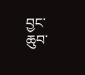བྱང་ཆུབ་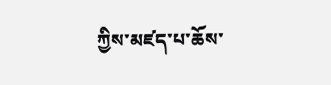ཀྱིས་མཛད་པ་ཆོས་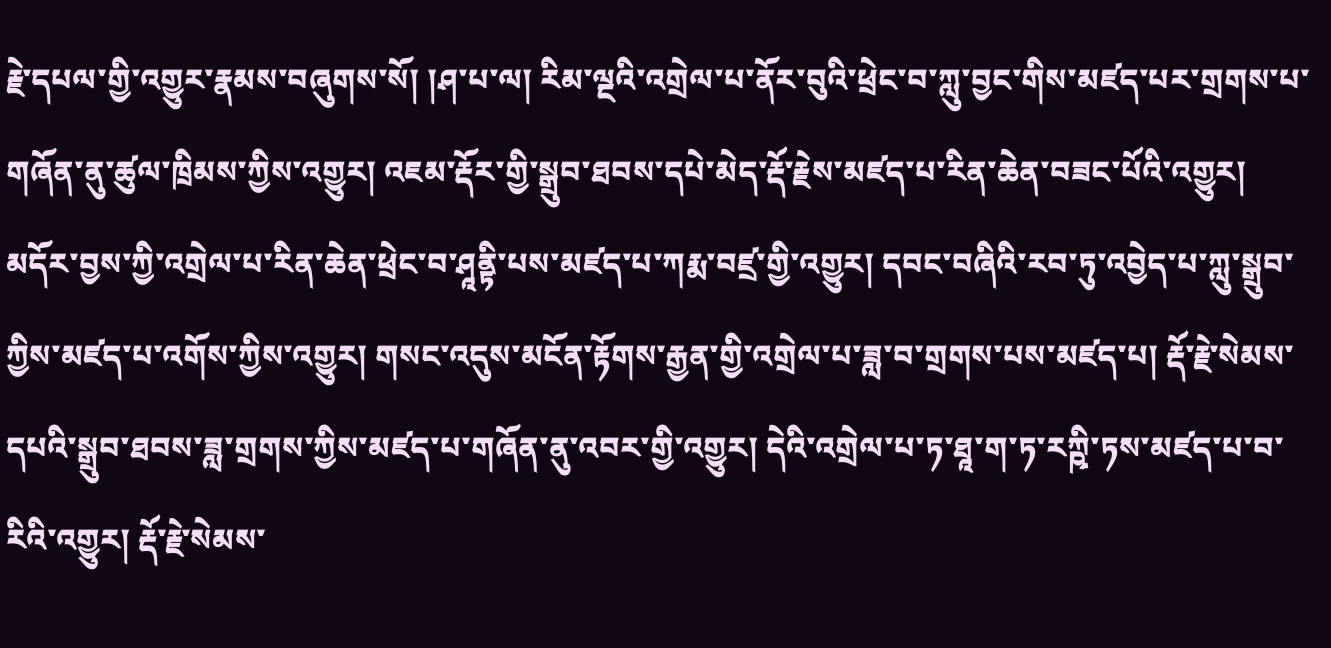རྗེ་དཔལ་གྱི་འགྱུར་རྣམས་བཞུགས་སོ། །ཤ་པ་ལ། རིམ་ལྔའི་འགྲེལ་པ་ནོར་བུའི་ཕྲེང་བ་ཀླུ་བྱང་གིས་མཛད་པར་གྲགས་པ་གཞོན་ནུ་ཚུལ་ཁྲིམས་ཀྱིས་འགྱུར། འཇམ་རྡོར་གྱི་སྒྲུབ་ཐབས་དཔེ་མེད་རྡོ་རྗེས་མཛད་པ་རིན་ཆེན་བཟང་པོའི་འགྱུར། མདོར་བྱས་ཀྱི་འགྲེལ་པ་རིན་ཆེན་ཕྲེང་བ་ཤཱནྟི་པས་མཛད་པ་ཀརྨ་བཛྲ་གྱི་འགྱུར། དབང་བཞིའི་རབ་ཏུ་འབྱེད་པ་ཀླུ་སྒྲུབ་ཀྱིས་མཛད་པ་འགོས་ཀྱིས་འགྱུར། གསང་འདུས་མངོན་རྟོགས་རྒྱན་གྱི་འགྲེལ་པ་ཟླ་བ་གྲགས་པས་མཛད་པ། རྡོ་རྗེ་སེམས་དཔའི་སྒྲུབ་ཐབས་ཟླ་གྲགས་ཀྱིས་མཛད་པ་གཞོན་ནུ་འབར་གྱི་འགྱུར། དེའི་འགྲེལ་པ་ཏ་ཐཱ་ག་ཏ་རཀྵི་ཏས་མཛད་པ་བ་རིའི་འགྱུར། རྡོ་རྗེ་སེམས་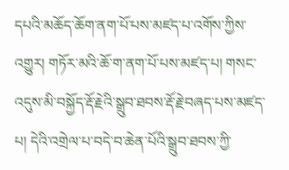དཔའི་མཆོད་ཆོག་ནག་པོ་པས་མཛད་པ་འགོས་ཀྱིས་འགྱུར། གཏོར་མའི་ཆོ་ག་ནག་པོ་པས་མཛད་པ། གསང་འདུས་མི་བསྐྱོད་རྡོ་རྗེའི་སྒྲུབ་ཐབས་རྡོ་རྗེ་བཞད་པས་མཛད་པ། དེའི་འགྲེལ་པ་བདེ་བ་ཆེན་པོའི་སྒྲུབ་ཐབས་ཀྱི་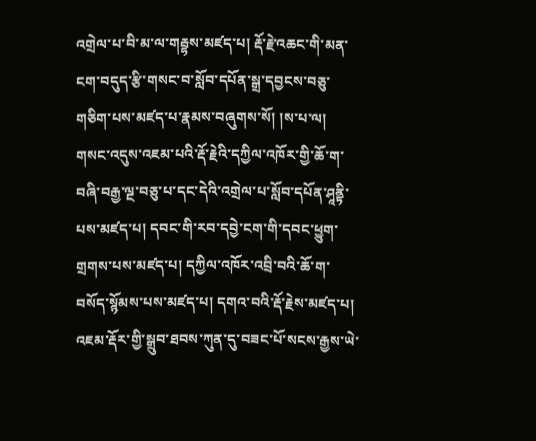འགྲེལ་པ་བི་མ་ལ་གརྦྷས་མཛད་པ། རྡོ་རྗེ་འཆང་གི་མན་ངག་བདུད་རྩི་གསང་བ་སློབ་དཔོན་སྒྲ་དབྱངས་བཅུ་གཅིག་པས་མཛད་པ་རྣམས་བཞུགས་སོ། །ས་པ་ལ། གསང་འདུས་འཇམ་པའི་རྡོ་རྗེའི་དཀྱིལ་འཁོར་གྱི་ཆོ་ག་བཞི་བརྒྱ་ལྔ་བཅུ་པ་དང་དེའི་འགྲེལ་པ་སློབ་དཔོན་ཤཱནྟི་པས་མཛད་པ། དབང་གི་རབ་དབྱེ་ངག་གི་དབང་ཕྱུག་གྲགས་པས་མཛད་པ། དཀྱིལ་འཁོར་འབྲི་བའི་ཆོ་ག་བསོད་སྙོམས་པས་མཛད་པ། དགའ་བའི་རྡོ་རྗེས་མཛད་པ། འཇམ་རྡོར་གྱི་སྒྲུབ་ཐབས་ཀུན་དུ་བཟང་པོ་སངས་རྒྱས་ཡེ་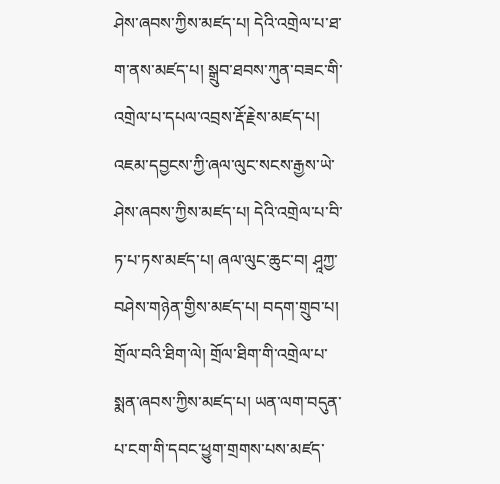ཤེས་ཞབས་ཀྱིས་མཛད་པ། དེའི་འགྲེལ་པ་ཐ་ག་ནས་མཛད་པ། སྒྲུབ་ཐབས་ཀུན་བཟང་གི་འགྲེལ་པ་དཔལ་འབྲས་རྡོ་རྗེས་མཛད་པ། འཇམ་དབྱངས་ཀྱི་ཞལ་ལུང་སངས་རྒྱས་ཡེ་ཤེས་ཞབས་ཀྱིས་མཛད་པ། དེའི་འགྲེལ་པ་བི་ཏ་པ་ཏས་མཛད་པ། ཞལ་ལུང་ཆུང་བ། ཤཱཀྱ་བཤེས་གཉེན་གྱིས་མཛད་པ། བདག་གྲུབ་པ། གྲོལ་བའི་ཐིག་ལེ། གྲོལ་ཐིག་གི་འགྲེལ་པ་སྨན་ཞབས་ཀྱིས་མཛད་པ། ཡན་ལག་བདུན་པ་ངག་གི་དབང་ཕྱུག་གྲགས་པས་མཛད་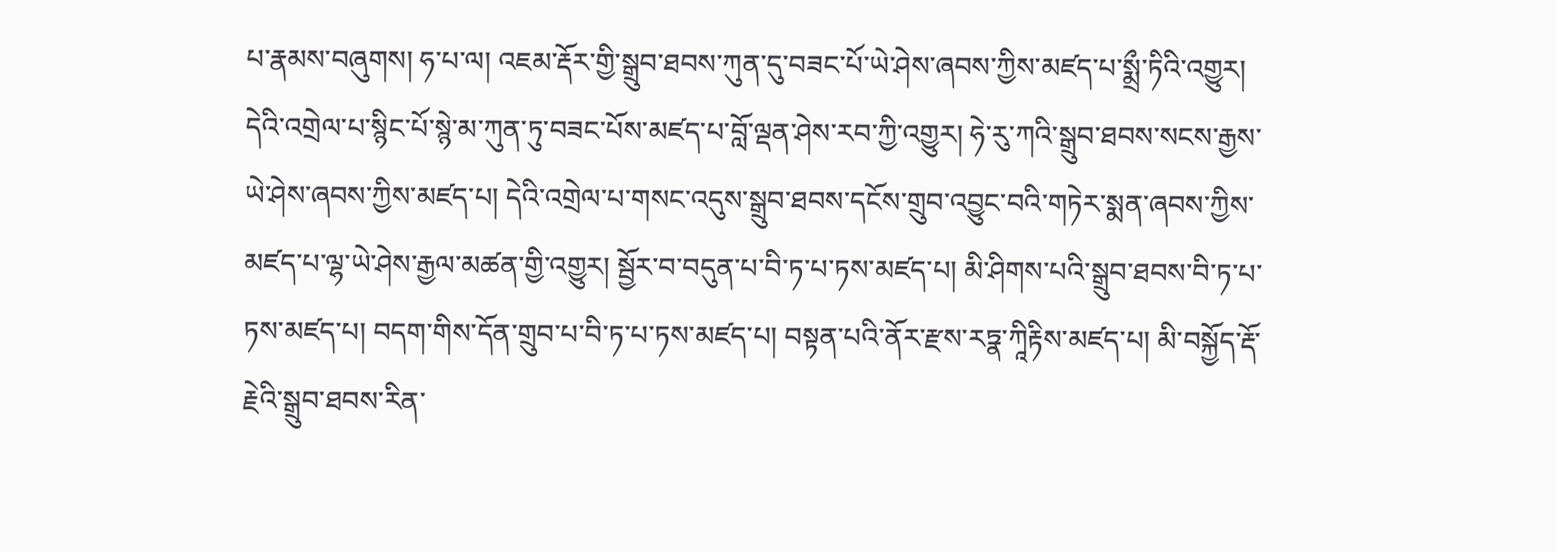པ་རྣམས་བཞུགས། ཧ་པ་ལ། འཇམ་རྡོར་གྱི་སྒྲུབ་ཐབས་ཀུན་དུ་བཟང་པོ་ཡེ་ཤེས་ཞབས་ཀྱིས་མཛད་པ་སྨྲྀ་ཏིའི་འགྱུར། དེའི་འགྲེལ་པ་སྙིང་པོ་སྙེ་མ་ཀུན་ཏུ་བཟང་པོས་མཛད་པ་བློ་ལྡན་ཤེས་རབ་ཀྱི་འགྱུར། ཧེ་རུ་ཀའི་སྒྲུབ་ཐབས་སངས་རྒྱས་ཡེ་ཤེས་ཞབས་ཀྱིས་མཛད་པ། དེའི་འགྲེལ་པ་གསང་འདུས་སྒྲུབ་ཐབས་དངོས་གྲུབ་འབྱུང་བའི་གཏེར་སྨན་ཞབས་ཀྱིས་མཛད་པ་ལྷ་ཡེ་ཤེས་རྒྱལ་མཚན་གྱི་འགྱུར། སྦྱོར་བ་བདུན་པ་བི་ཏ་པ་ཏས་མཛད་པ། མི་ཤིགས་པའི་སྒྲུབ་ཐབས་བི་ཏ་པ་ཏས་མཛད་པ། བདག་གིས་དོན་གྲུབ་པ་བི་ཏ་པ་ཏས་མཛད་པ། བསྟན་པའི་ནོར་རྫས་རཏྣ་ཀཱིརྟིས་མཛད་པ། མི་བསྐྱོད་རྡོ་རྗེའི་སྒྲུབ་ཐབས་རིན་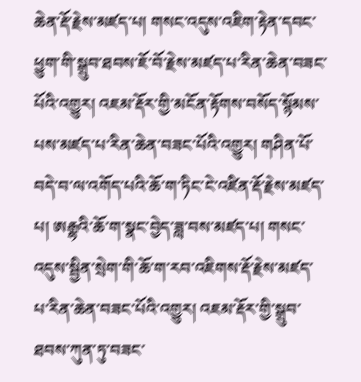ཆེན་རྡོ་རྗེས་མཛད་པ། གསང་འདུས་འཇིག་རྟེན་དབང་ཕྱུག་གི་སྒྲུབ་ཐབས་ཇོ་བོ་རྗེས་མཛད་པ་རིན་ཆེན་བཟང་པོའི་འགྱུར། འཇམ་རྡོར་གྱི་མངོན་རྟོགས་བསོད་སྙོམས་པས་མཛད་པ་རིན་ཆེན་བཟང་པོའི་འགྱུར། གཤིན་པོ་བདེ་བ་ལ་འགོད་པའི་ཆོ་ག་ཏིང་ངེ་འཛིན་རྡོ་རྗེས་མཛད་པ། ཨརྒྷའི་ཆོ་ག་སྣང་བྱེད་ཟླ་བས་མཛད་པ། གསང་འདུས་སྦྱིན་སྲེག་གི་ཆོ་ག་རབ་འཇིགས་རྡོ་རྗེས་མཛད་པ་རིན་ཆེན་བཟང་པོའི་འགྱུར། འཇམ་རྡོར་གྱི་སྒྲུབ་ཐབས་ཀུན་ཏུ་བཟང་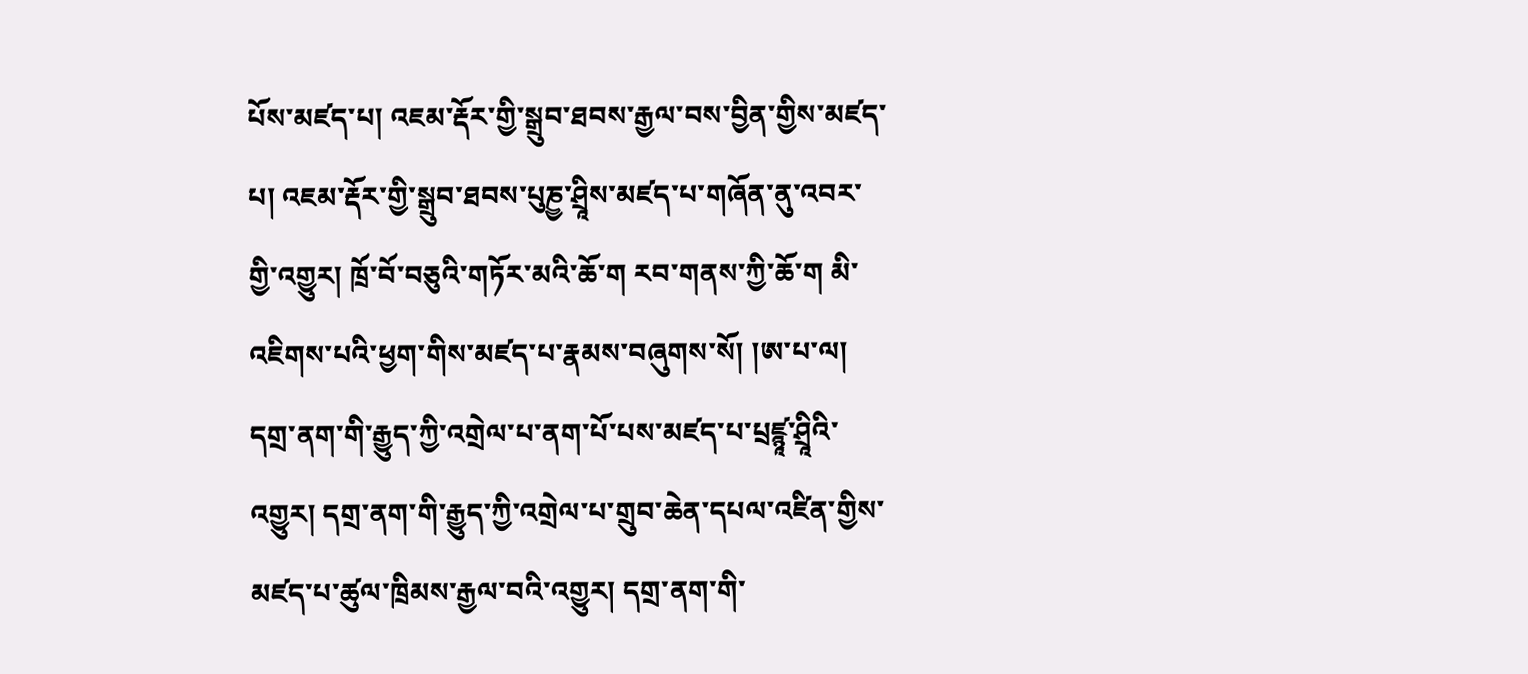པོས་མཛད་པ། འཇམ་རྡོར་གྱི་སྒྲུབ་ཐབས་རྒྱལ་བས་བྱིན་གྱིས་མཛད་པ། འཇམ་རྡོར་གྱི་སྒྲུབ་ཐབས་པུཎྱ་ཤྲཱིས་མཛད་པ་གཞོན་ནུ་འབར་གྱི་འགྱུར། ཁྲོ་བོ་བཅུའི་གཏོར་མའི་ཆོ་ག རབ་གནས་ཀྱི་ཆོ་ག མི་འཇིགས་པའི་ཕྱག་གིས་མཛད་པ་རྣམས་བཞུགས་སོ། །ཨ་པ་ལ། དགྲ་ནག་གི་རྒྱུད་ཀྱི་འགྲེལ་པ་ནག་པོ་པས་མཛད་པ་པྲཛྙཱ་ཤྲཱིའི་འགྱུར། དགྲ་ནག་གི་རྒྱུད་ཀྱི་འགྲེལ་པ་གྲུབ་ཆེན་དཔལ་འཛིན་གྱིས་མཛད་པ་ཚུལ་ཁྲིམས་རྒྱལ་བའི་འགྱུར། དགྲ་ནག་གི་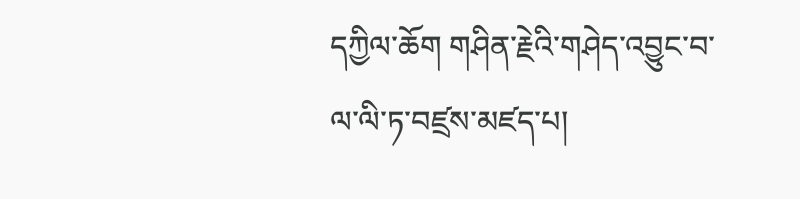དཀྱིལ་ཆོག གཤིན་རྗེའི་གཤེད་འབྱུང་བ་ལ་ལི་ཏ་བཛྲས་མཛད་པ།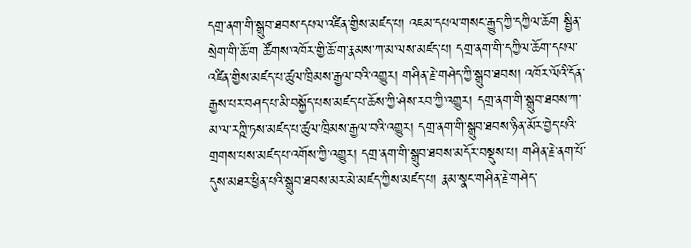དགྲ་ནག་གི་སྒྲུབ་ཐབས་དཔལ་འཛིན་གྱིས་མཛད་པ། འཇམ་དཔལ་གསང་རྒྱུད་ཀྱི་དཀྱིལ་ཆོག སྦྱིན་སྲེག་གི་ཆོ་ག ཚོགས་འཁོར་གྱི་ཆོ་ག་རྣམས་ཀ་མ་ལས་མཛད་པ། དགྲ་ནག་གི་དཀྱིལ་ཆོག་དཔལ་འཛིན་གྱིས་མཛད་པ་ཚུལ་ཁྲིམས་རྒྱལ་བའི་འགྱུར། གཤིན་རྗེ་གཤེད་ཀྱི་སྒྲུབ་ཐབས། འཁོར་ལོའི་དོན་རྒྱས་པར་བཤད་པ་མི་བསྐྱོད་པས་མཛད་པ་ཆོས་ཀྱི་ཤེས་རབ་ཀྱི་འགྱུར། དགྲ་ནག་གི་སྒྲུབ་ཐབས་ཀ་མ་ལ་རཀྵི་ཏས་མཛད་པ་ཚུལ་ཁྲིམས་རྒྱལ་བའི་འགྱུར། དགྲ་ནག་གི་སྒྲུབ་ཐབས་ཉིན་མོར་བྱེད་པའི་གྲགས་པས་མཛད་པ་འགོས་ཀྱི་འགྱུར། དགྲ་ནག་གི་སྒྲུབ་ཐབས་མདོར་བསྡུས་པ། གཤིན་རྗེ་ནག་པོ་དུས་མཐར་ཕྱིན་པའི་སྒྲུབ་ཐབས་མར་མེ་མཛད་ཀྱིས་མཛད་པ། རྣམ་སྣང་གཤིན་རྗེ་གཤེད་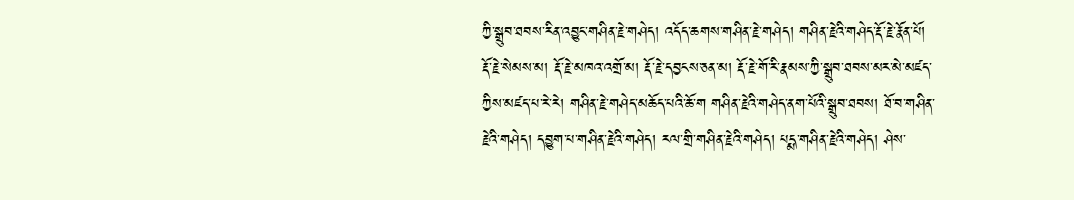ཀྱི་སྒྲུབ་ཐབས་རིན་འབྱུང་གཤིན་རྗེ་གཤེད། འདོད་ཆགས་གཤིན་རྗེ་གཤེད། གཤིན་རྗེའི་གཤེད་རྡོ་རྗེ་རྣོན་པོ། རྡོ་རྗེ་སེམས་མ། རྡོ་རྗེ་མཁའ་འགྲོ་མ། རྡོ་རྗེ་དབྱངས་ཅན་མ། རྡོ་རྗེ་གོ་རི་རྣམས་ཀྱི་སྒྲུབ་ཐབས་མར་མེ་མཛད་ཀྱིས་མཛད་པ་རེ་རེ། གཤིན་རྗེ་གཤེད་མཆོད་པའི་ཆོ་ག གཤིན་རྗེའི་གཤེད་ནག་པོའི་སྒྲུབ་ཐབས། ཐོ་བ་གཤིན་རྗེའི་གཤེད། དབྱུག་པ་གཤིན་རྗེའི་གཤེད། རལ་གྲི་གཤིན་རྗེའི་གཤེད། པདྨ་གཤིན་རྗེའི་གཤེད། ཤེས་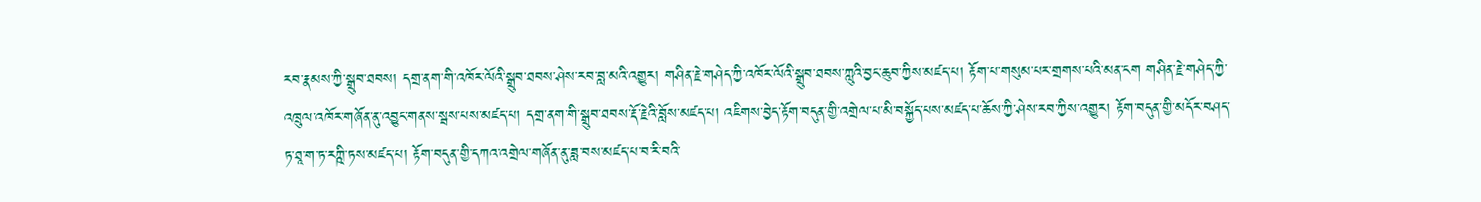རབ་རྣམས་ཀྱི་སྒྲུབ་ཐབས། དགྲ་ནག་གི་འཁོར་ལོའི་སྒྲུབ་ཐབས་ཤེས་རབ་བླ་མའི་འགྱུར། གཤིན་རྗེ་གཤེད་ཀྱི་འཁོར་ལོའི་སྒྲུབ་ཐབས་ཀླུའི་བྱང་ཆུབ་ཀྱིས་མཛད་པ། རྟོག་པ་གསུམ་པར་གྲགས་པའི་མན་ངག གཤིན་རྗེ་གཤེད་ཀྱི་འཁྲུལ་འཁོར་གཞོན་ནུ་འབྱུང་གནས་སྦས་པས་མཛད་པ། དགྲ་ནག་གི་སྒྲུབ་ཐབས་རྡོ་རྗེའི་བློས་མཛད་པ། འཇིགས་བྱེད་རྟོག་བདུན་གྱི་འགྲེལ་པ་མི་བསྐྱོད་པས་མཛད་པ་ཆོས་ཀྱི་ཤེས་རབ་ཀྱིས་འགྱུར། རྟོག་བདུན་གྱི་མདོར་བཤད་ཏ་ཐཱ་ག་ཏ་རཀྵི་ཏས་མཛད་པ། རྟོག་བདུན་གྱི་དཀའ་འགྲེལ་གཞོན་ནུ་ཟླ་བས་མཛད་པ་བ་རི་བའི་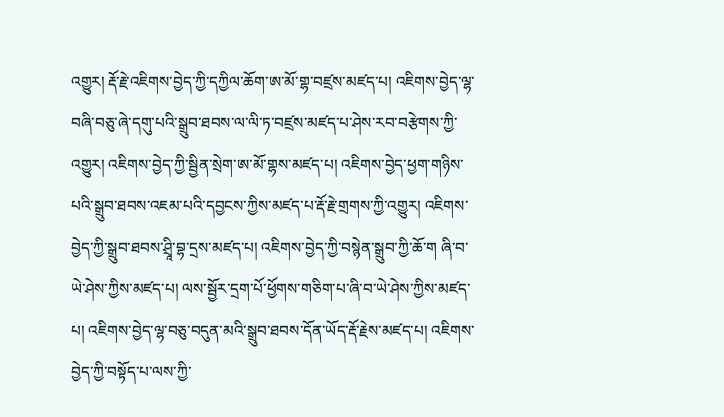འགྱུར། རྡོ་རྗེ་འཇིགས་བྱེད་ཀྱི་དཀྱིལ་ཆོག་ཨ་མོ་གྷ་བཛྲས་མཛད་པ། འཇིགས་བྱེད་ལྷ་བཞི་བཅུ་ཞེ་དགུ་པའི་སྒྲུབ་ཐབས་ལ་ལི་ཏ་བཛྲས་མཛད་པ་ཤེས་རབ་བརྩེགས་ཀྱི་འགྱུར། འཇིགས་བྱེད་ཀྱི་སྦྱིན་སྲེག་ཨ་མོ་གྷས་མཛད་པ། འཇིགས་བྱེད་ཕྱག་གཉིས་པའི་སྒྲུབ་ཐབས་འཇམ་པའི་དབྱངས་ཀྱིས་མཛད་པ་རྡོ་རྗེ་གྲགས་ཀྱི་འགྱུར། འཇིགས་བྱེད་ཀྱི་སྒྲུབ་ཐབས་ཤྲཱི་བྷ་དྲས་མཛད་པ། འཇིགས་བྱེད་ཀྱི་བསྙེན་སྒྲུབ་ཀྱི་ཆོ་ག ཞི་བ་ཡེ་ཤེས་ཀྱིས་མཛད་པ། ལས་སྦྱོར་དྲག་པོ་ཕྱོགས་གཅིག་པ་ཞི་བ་ཡེ་ཤེས་ཀྱིས་མཛད་པ། འཇིགས་བྱེད་ལྷ་བཅུ་བདུན་མའི་སྒྲུབ་ཐབས་དོན་ཡོད་རྡོ་རྗེས་མཛད་པ། འཇིགས་བྱེད་ཀྱི་བསྟོད་པ་ལས་ཀྱི་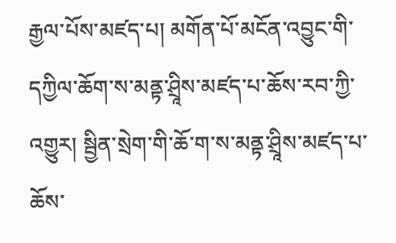རྒྱལ་པོས་མཛད་པ། མགོན་པོ་མངོན་འབྱུང་གི་དཀྱིལ་ཆོག་ས་མནྟ་ཤྲཱིས་མཛད་པ་ཆོས་རབ་ཀྱི་འགྱུར། སྦྱིན་སྲེག་གི་ཆོ་ག་ས་མནྟ་ཤྲཱིས་མཛད་པ་ཆོས་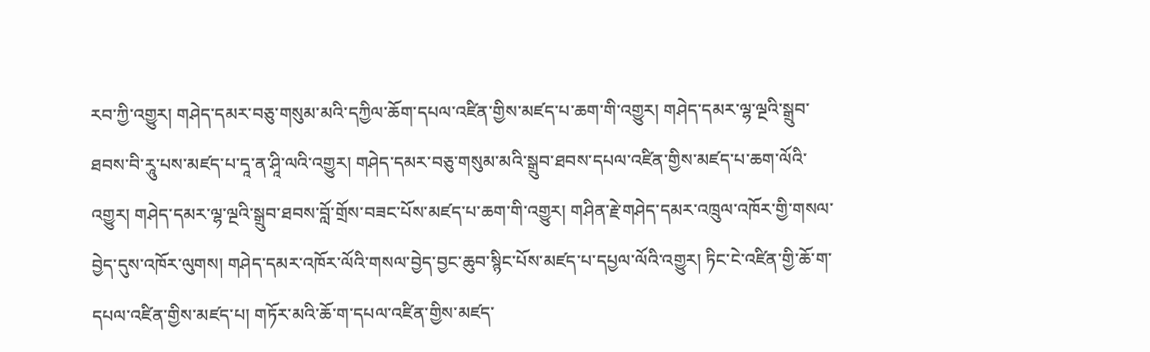རབ་ཀྱི་འགྱུར། གཤེད་དམར་བཅུ་གསུམ་མའི་དཀྱིལ་ཆོག་དཔལ་འཛིན་གྱིས་མཛད་པ་ཆག་གི་འགྱུར། གཤེད་དམར་ལྷ་ལྔའི་སྒྲུབ་ཐབས་བི་རཱུ་པས་མཛད་པ་དཱ་ན་ཤཱི་ལའི་འགྱུར། གཤེད་དམར་བཅུ་གསུམ་མའི་སྒྲུབ་ཐབས་དཔལ་འཛིན་གྱིས་མཛད་པ་ཆག་ལོའི་འགྱུར། གཤེད་དམར་ལྷ་ལྔའི་སྒྲུབ་ཐབས་བློ་གྲོས་བཟང་པོས་མཛད་པ་ཆག་གི་འགྱུར། གཤིན་རྗེ་གཤེད་དམར་འཁྲུལ་འཁོར་གྱི་གསལ་བྱེད་དུས་འཁོར་ལུགས། གཤེད་དམར་འཁོར་ལོའི་གསལ་བྱེད་བྱང་ཆུབ་སྙིང་པོས་མཛད་པ་དཔྱལ་ལོའི་འགྱུར། ཏིང་ངེ་འཛིན་གྱི་ཆོ་ག་དཔལ་འཛིན་གྱིས་མཛད་པ། གཏོར་མའི་ཆོ་ག་དཔལ་འཛིན་གྱིས་མཛད་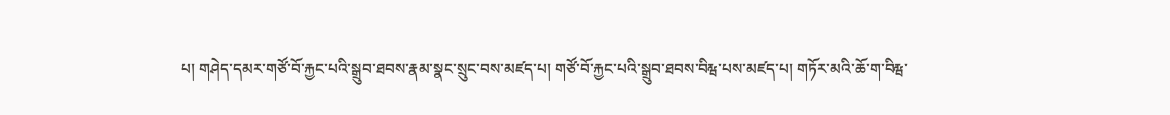པ། གཤེད་དམར་གཙོ་བོ་རྐྱང་པའི་སྒྲུབ་ཐབས་རྣམ་སྣང་སྲུང་བས་མཛད་པ། གཙོ་བོ་རྐྱང་པའི་སྒྲུབ་ཐབས་བིརྺ་པས་མཛད་པ། གཏོར་མའི་ཆོ་ག་བིརྺ་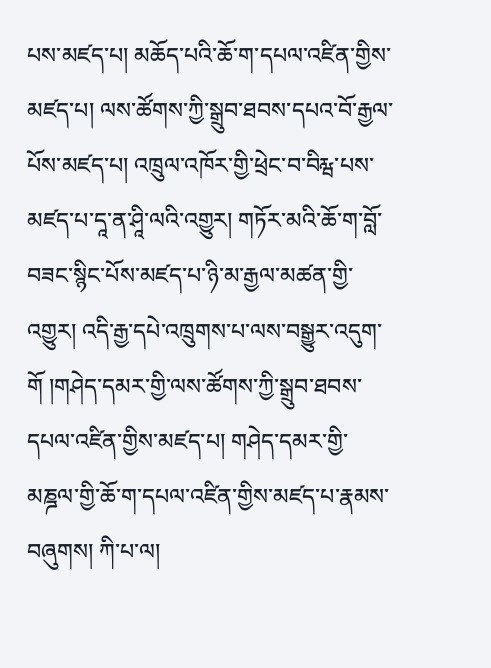པས་མཛད་པ། མཆོད་པའི་ཆོ་ག་དཔལ་འཛིན་གྱིས་མཛད་པ། ལས་ཚོགས་ཀྱི་སྒྲུབ་ཐབས་དཔའ་བོ་རྒྱལ་པོས་མཛད་པ། འཁྲུལ་འཁོར་གྱི་ཕྲེང་བ་བིརྺ་པས་མཛད་པ་དཱ་ན་ཤཱི་ལའི་འགྱུར། གཏོར་མའི་ཆོ་ག་བློ་བཟང་སྙིང་པོས་མཛད་པ་ཉི་མ་རྒྱལ་མཚན་གྱི་འགྱུར། འདི་རྒྱ་དཔེ་འཁྲུགས་པ་ལས་བསྒྱུར་འདུག་གོ །གཤེད་དམར་གྱི་ལས་ཚོགས་ཀྱི་སྒྲུབ་ཐབས་དཔལ་འཛིན་གྱིས་མཛད་པ། གཤེད་དམར་གྱི་མཎྜལ་གྱི་ཆོ་ག་དཔལ་འཛིན་གྱིས་མཛད་པ་རྣམས་བཞུགས། ཀི་པ་ལ།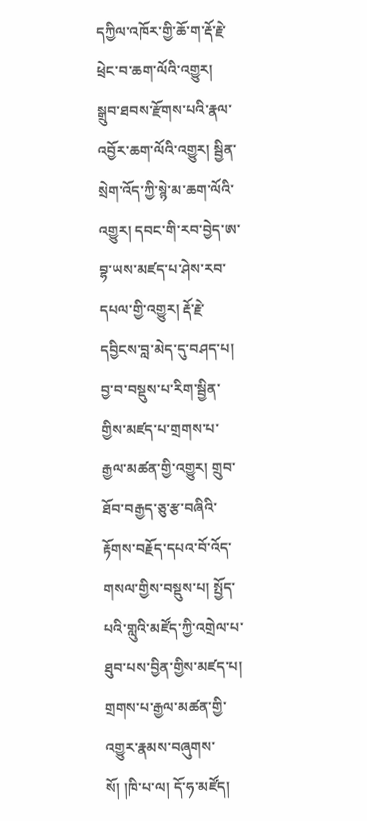དཀྱིལ་འཁོར་གྱི་ཆོ་ག་རྡོ་རྗེ་ཕྲེང་བ་ཆག་ལོའི་འགྱུར། སྒྲུབ་ཐབས་རྫོགས་པའི་རྣལ་འབྱོར་ཆག་ལོའི་འགྱུར། སྦྱིན་སྲེག་འོད་ཀྱི་སྙེ་མ་ཆག་ལོའི་འགྱུར། དབང་གི་རབ་བྱེད་ཨ་བྷ་ཡས་མཛད་པ་ཤེས་རབ་དཔལ་གྱི་འགྱུར། རྡོ་རྗེ་དབྱིངས་བླ་མེད་དུ་བཤད་པ། བྱ་བ་བསྡུས་པ་རིག་སྦྱིན་གྱིས་མཛད་པ་གྲགས་པ་རྒྱལ་མཚན་གྱི་འགྱུར། གྲུབ་ཐོབ་བརྒྱད་ཅུ་རྩ་བཞིའི་རྟོགས་བརྗོད་དཔའ་བོ་འོད་གསལ་གྱིས་བསྡུས་པ། སྤྱོད་པའི་གླུའི་མཛོད་ཀྱི་འགྲེལ་པ་ཐུབ་པས་བྱིན་གྱིས་མཛད་པ། གྲགས་པ་རྒྱལ་མཚན་གྱི་འགྱུར་རྣམས་བཞུགས་སོ། །ཁི་པ་ལ། དོ་ཧ་མཛོད།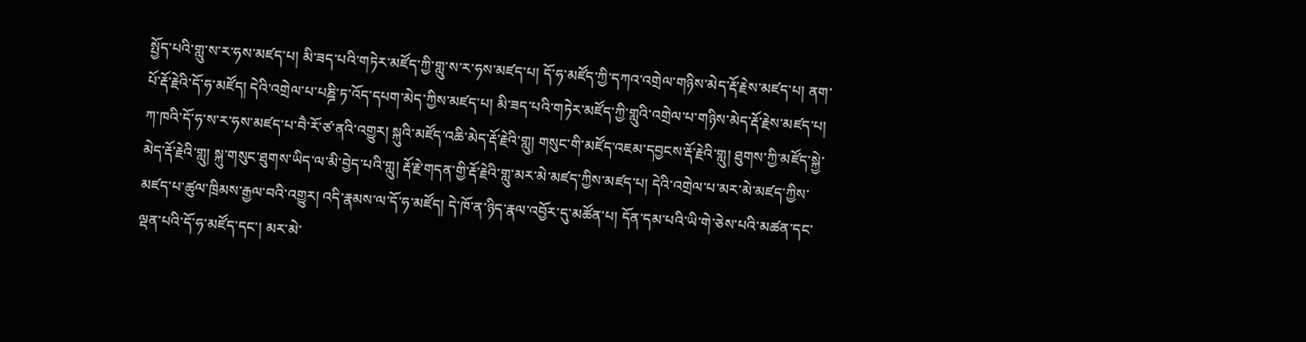སྤྱོད་པའི་གླུ་ས་ར་ཧས་མཛད་པ། མི་ཟད་པའི་གཏེར་མཛོད་ཀྱི་གླུ་ས་ར་ཧས་མཛད་པ། དོ་ཧ་མཛོད་ཀྱི་དཀའ་འགྲེལ་གཉིས་མེད་རྡོ་རྗེས་མཛད་པ། ནག་པོ་རྡོ་རྗེའི་དོ་ཧ་མཛོད། དེའི་འགྲེལ་པ་པཎྜི་ཏ་འོད་དཔག་མེད་ཀྱིས་མཛད་པ། མི་ཟད་པའི་གཏེར་མཛོད་ཀྱི་གླུའི་འགྲེལ་པ་གཉིས་མེད་རྡོ་རྗེས་མཛད་པ། ཀ་ཁའི་དོ་ཧ་ས་ར་ཧས་མཛད་པ་བཻ་རོ་ཙ་ནའི་འགྱུར། སྐུའི་མཛོད་འཆི་མེད་རྡོ་རྗེའི་གླུ། གསུང་གི་མཛོད་འཇམ་དབྱངས་རྡོ་རྗེའི་གླུ། ཐུགས་ཀྱི་མཛོད་སྐྱེ་མེད་རྡོ་རྗེའི་གླུ། སྐུ་གསུང་ཐུགས་ཡིད་ལ་མི་བྱེད་པའི་གླུ། རྡོ་རྗེ་གདན་གྱི་རྡོ་རྗེའི་གླུ་མར་མེ་མཛད་ཀྱིས་མཛད་པ། དེའི་འགྲེལ་པ་མར་མེ་མཛད་ཀྱིས་མཛད་པ་ཚུལ་ཁྲིམས་རྒྱལ་བའི་འགྱུར། འདི་རྣམས་ལ་དོ་ཧ་མཛོད། དེ་ཁོ་ན་ཉིད་རྣལ་འབྱོར་དུ་མཚོན་པ། དོན་དམ་པའི་ཡི་གེ་ཅེས་པའི་མཚན་དང་ལྡན་པའི་དོ་ཧ་མཛོད་དང་། མར་མེ་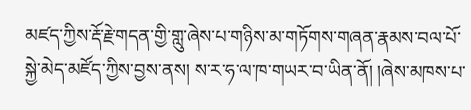མཛད་ཀྱིས་རྡོ་རྗེ་གདན་གྱི་གླུ་ཞེས་པ་གཉིས་མ་གཏོགས་གཞན་རྣམས་བལ་པོ་སྐྱེ་མེད་མཛོད་ཀྱིས་བྱས་ནས། ས་ར་ཧ་ལ་ཁ་གཡར་བ་ཡིན་ནོ། །ཞེས་མཁས་པ་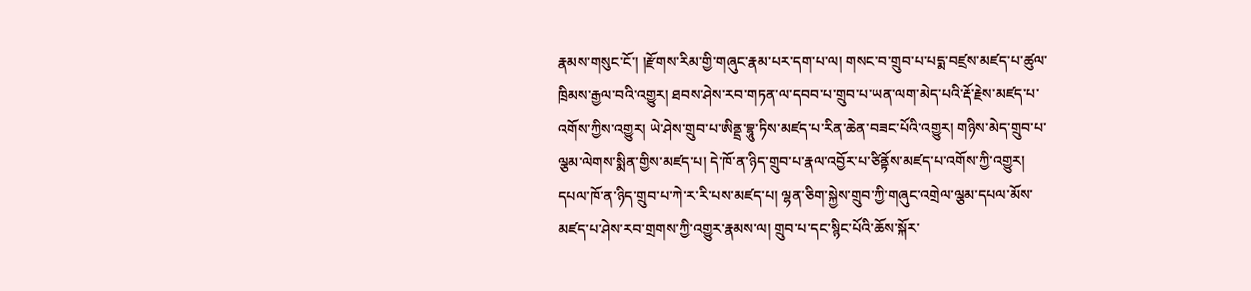རྣམས་གསུང་ངོ་། །རྫོགས་རིམ་གྱི་གཞུང་རྣམ་པར་དག་པ་ལ། གསང་བ་གྲུབ་པ་པདྨ་བཛྲས་མཛད་པ་ཚུལ་ཁྲིམས་རྒྱལ་བའི་འགྱུར། ཐབས་ཤེས་རབ་གཏན་ལ་དབབ་པ་གྲུབ་པ་ཡན་ལག་མེད་པའི་རྡོ་རྗེས་མཛད་པ་འགོས་ཀྱིས་འགྱུར། ཡེ་ཤེས་གྲུབ་པ་ཨིནྡྲ་བྷཱུ་ཏིས་མཛད་པ་རིན་ཆེན་བཟང་པོའི་འགྱུར། གཉིས་མེད་གྲུབ་པ་ལྕམ་ལེགས་སྨིན་གྱིས་མཛད་པ། དེ་ཁོ་ན་ཉིད་གྲུབ་པ་རྣལ་འབྱོར་པ་ཙིནྟོས་མཛད་པ་འགོས་ཀྱི་འགྱུར། དཔལ་ཁོ་ན་ཉིད་གྲུབ་པ་ཀེ་ར་རི་པས་མཛད་པ། ལྷན་ཅིག་སྐྱེས་གྲུབ་ཀྱི་གཞུང་འགྲེལ་ལྕམ་དཔལ་མོས་མཛད་པ་ཤེས་རབ་གྲགས་ཀྱི་འགྱུར་རྣམས་ལ། གྲུབ་པ་དང་སྙིང་པོའི་ཆོས་སྐོར་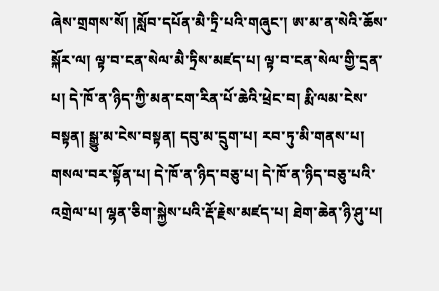ཞེས་གྲགས་སོ། །སློབ་དཔོན་མཻ་ཏྲི་པའི་གཞུང་། ཨ་མ་ན་སེའི་ཆོས་སྐོར་ལ། ལྟ་བ་ངན་སེལ་མཻ་ཏྲིས་མཛད་པ། ལྟ་བ་ངན་སེལ་གྱི་དྲན་པ། དེ་ཁོ་ན་ཉིད་ཀྱི་མན་ངག་རིན་པོ་ཆེའི་ཕྲེང་བ། རྨི་ལམ་ངེས་བསྟན། སྒྱུ་མ་ངེས་བསྟན། དབུ་མ་དྲུག་པ། རབ་ཏུ་མི་གནས་པ། གསལ་བར་སྟོན་པ། དེ་ཁོ་ན་ཉིད་བཅུ་པ། དེ་ཁོ་ན་ཉིད་བཅུ་པའི་འགྲེལ་པ། ལྷན་ཅིག་སྐྱེས་པའི་རྡོ་རྗེས་མཛད་པ། ཐེག་ཆེན་ཉི་ཤུ་པ།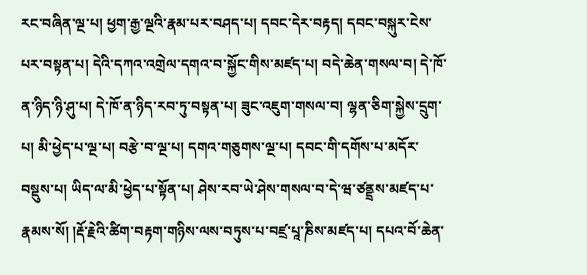རང་བཞིན་ལྔ་པ། ཕྱག་རྒྱ་ལྔའི་རྣམ་པར་བཤད་པ། དབང་དེར་བརྟད། དབང་བསྐུར་ངེས་པར་བསྟན་པ། དེའི་དཀའ་འགྲེལ་དགའ་བ་སྐྱོང་གིས་མཛད་པ། བདེ་ཆེན་གསལ་བ། དེ་ཁོ་ན་ཉིད་ཉི་ཤུ་པ། དེ་ཁོ་ན་ཉིད་རབ་ཏུ་བསྟན་པ། ཟུང་འཇུག་གསལ་བ། ལྷན་ཅིག་སྐྱེས་དྲུག་པ། མི་ཕྱེད་པ་ལྔ་པ། བརྩེ་བ་ལྔ་པ། དགའ་གཅུགས་ལྔ་པ། དབང་གི་དགོས་པ་མདོར་བསྡུས་པ། ཡིད་ལ་མི་ཕྱེད་པ་སྟོན་པ། ཤེས་རབ་ཡེ་ཤེས་གསལ་བ་དེ་ཝ་ཙནྡྲས་མཛད་པ་རྣམས་སོ། །རྡོ་རྗེའི་ཚིག་བརྟག་གཉིས་ལས་བཏུས་པ་བཛྲ་པཱ་ཎིས་མཛད་པ། དཔའ་བོ་ཆེན་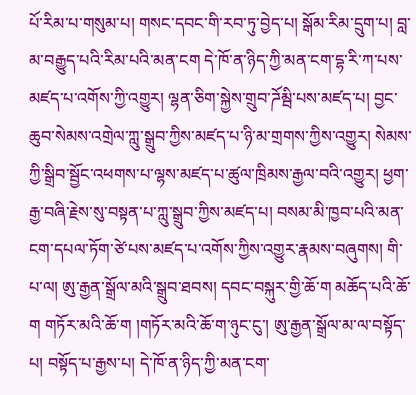པོ་རིམ་པ་གསུམ་པ། གསང་དབང་གི་རབ་ཏུ་བྱེད་པ། སྒོམ་རིམ་དྲུག་པ། བླ་མ་བརྒྱུད་པའི་རིམ་པའི་མན་ངག དེ་ཁོ་ན་ཉིད་ཀྱི་མན་ངག་དྷ་རི་ཀ་པས་མཛད་པ་འགོས་ཀྱི་འགྱུར། ལྷན་ཅིག་སྐྱེས་གྲུབ་ཌོམྦི་པས་མཛད་པ། བྱང་ཆུབ་སེམས་འགྲེལ་ཀླུ་སྒྲུབ་ཀྱིས་མཛད་པ་ཉི་མ་གྲགས་ཀྱིས་འགྱུར། སེམས་ཀྱི་སྒྲིབ་སྦྱོང་འཕགས་པ་ལྷས་མཛད་པ་ཚུལ་ཁྲིམས་རྒྱལ་བའི་འགྱུར། ཕྱག་རྒྱ་བཞི་རྗེས་སུ་བསྟན་པ་ཀླུ་སྒྲུབ་ཀྱིས་མཛད་པ། བསམ་མི་ཁྱབ་པའི་མན་ངག་དཔལ་ཏོག་ཙེ་པས་མཛད་པ་འགོས་ཀྱིས་འགྱུར་རྣམས་བཞུགས། གི་པ་ལ། ཨུ་རྒྱན་སྒྲོལ་མའི་སྒྲུབ་ཐབས། དབང་བསྐུར་གྱི་ཆོ་ག མཆོད་པའི་ཆོ་ག གཏོར་མའི་ཆོ་ག །གཏོར་མའི་ཆོ་ག་ཉུང་ངུ་། ཨུ་རྒྱན་སྒྲོལ་མ་ལ་བསྟོད་པ། བསྟོད་པ་རྒྱས་པ། དེ་ཁོ་ན་ཉིད་ཀྱི་མན་ངག་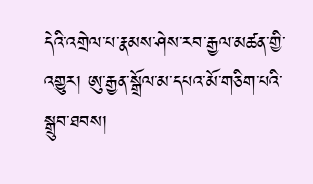དེའི་འགྲེལ་པ་རྣམས་ཤེས་རབ་རྒྱལ་མཚན་གྱི་འགྱུར། ཨུ་རྒྱན་སྒྲོལ་མ་དཔའ་མོ་གཅིག་པའི་སྒྲུབ་ཐབས།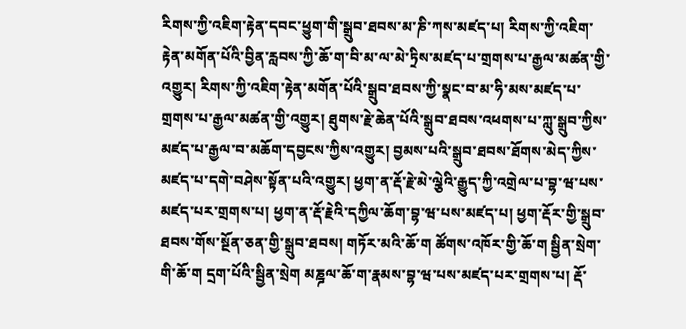རིགས་ཀྱི་འཇིག་རྟེན་དབང་ཕྱུག་གི་སྒྲུབ་ཐབས་མ་ཎི་ཀས་མཛད་པ། རིགས་ཀྱི་འཇིག་རྟེན་མགོན་པོའི་བྱིན་རླབས་ཀྱི་ཆོ་ག་བི་མ་ལ་མེ་ཏྲིས་མཛད་པ་གྲགས་པ་རྒྱལ་མཚན་གྱི་འགྱུར། རིགས་ཀྱི་འཇིག་རྟེན་མགོན་པོའི་སྒྲུབ་ཐབས་ཀྱི་སྣང་བ་མ་ཧི་མས་མཛད་པ་གྲགས་པ་རྒྱལ་མཚན་གྱི་འགྱུར། ཐུགས་རྗེ་ཆེན་པོའི་སྒྲུབ་ཐབས་འཕགས་པ་ཀླུ་སྒྲུབ་ཀྱིས་མཛད་པ་རྒྱལ་བ་མཆོག་དབྱངས་ཀྱིས་འགྱུར། བྱམས་པའི་སྒྲུབ་ཐབས་ཐོགས་མེད་ཀྱིས་མཛད་པ་དགེ་བཤེས་སྟོན་པའི་འགྱུར། ཕྱག་ན་རྡོ་རྗེ་མེ་ལྕེའི་རྒྱུད་ཀྱི་འགྲེལ་པ་བྷ་ཝ་པས་མཛད་པར་གྲགས་པ། ཕྱག་ན་རྡོ་རྗེའི་དཀྱིལ་ཆོག་བྷ་ཝ་པས་མཛད་པ། ཕྱག་རྡོར་གྱི་སྒྲུབ་ཐབས་གོས་སྔོན་ཅན་གྱི་སྒྲུབ་ཐབས། གཏོར་མའི་ཆོ་ག ཚོགས་འཁོར་གྱི་ཆོ་ག སྦྱིན་སྲེག་གི་ཆོ་ག དྲག་པོའི་སྦྱིན་སྲེག མཎྜལ་ཆོ་ག་རྣམས་བྷ་ཝ་པས་མཛད་པར་གྲགས་པ། རྡོ་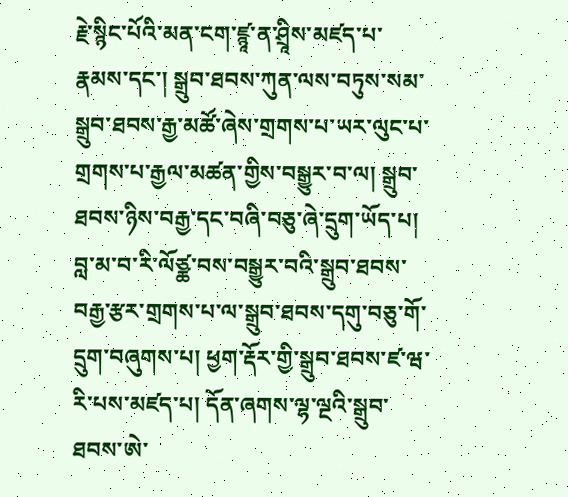རྗེ་སྙིང་པོའི་མན་ངག་ཛྙཱ་ན་ཤྲཱིས་མཛད་པ་རྣམས་དང་། སྒྲུབ་ཐབས་ཀུན་ལས་བཏུས་སམ་སྒྲུབ་ཐབས་རྒྱ་མཚོ་ཞེས་གྲགས་པ་ཡར་ལུང་པ་གྲགས་པ་རྒྱལ་མཚན་གྱིས་བསྒྱུར་བ་ལ། སྒྲུབ་ཐབས་ཉིས་བརྒྱ་དང་བཞི་བཅུ་ཞེ་དྲུག་ཡོད་པ། བླ་མ་བ་རི་ལོཙྪ་བས་བསྒྱུར་བའི་སྒྲུབ་ཐབས་བརྒྱ་རྩར་གྲགས་པ་ལ་སྒྲུབ་ཐབས་དགུ་བཅུ་གོ་དྲུག་བཞུགས་པ། ཕྱག་རྡོར་གྱི་སྒྲུབ་ཐབས་ཛ་ཝ་རི་པས་མཛད་པ། དོན་ཞགས་ལྷ་ལྔའི་སྒྲུབ་ཐབས་ཨེ་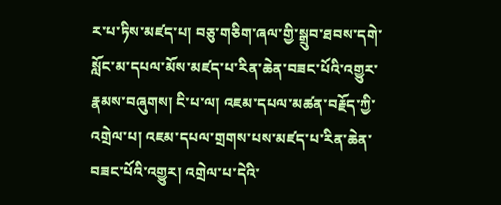ར་པ་ཏིས་མཛད་པ། བཅུ་གཅིག་ཞལ་གྱི་སྒྲུབ་ཐབས་དགེ་སློང་མ་དཔལ་མོས་མཛད་པ་རིན་ཆེན་བཟང་པོའི་འགྱུར་རྣམས་བཞུགས། ངི་པ་ལ། འཇམ་དཔལ་མཚན་བརྗོད་ཀྱི་འགྲེལ་པ། འཇམ་དཔལ་གྲགས་པས་མཛད་པ་རིན་ཆེན་བཟང་པོའི་འགྱུར། འགྲེལ་པ་དེའི་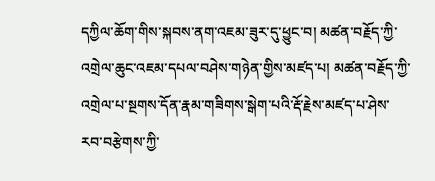དཀྱིལ་ཆོག་གིས་སྐབས་ནག་འཇམ་ཟུར་དུ་ཕྱུང་བ། མཚན་བརྗོད་ཀྱི་འགྲེལ་ཆུང་འཇམ་དཔལ་བཤེས་གཉེན་གྱིས་མཛད་པ། མཚན་བརྗོད་ཀྱི་འགྲེལ་པ་སྔགས་དོན་རྣམ་གཟིགས་སྒེག་པའི་རྡོ་རྗེས་མཛད་པ་ཤེས་རབ་བརྩེགས་ཀྱི་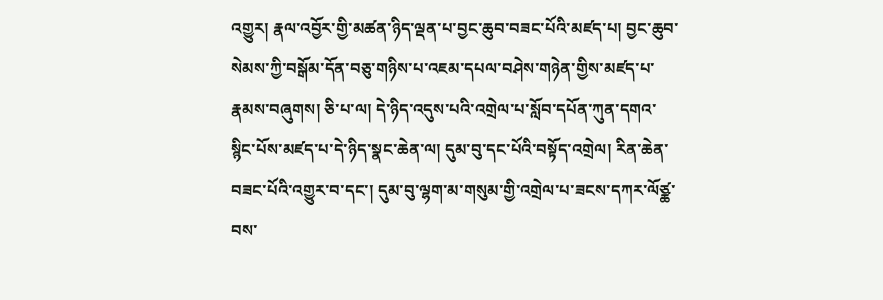འགྱུར། རྣལ་འབྱོར་གྱི་མཚན་ཉིད་ལྡན་པ་བྱང་ཆུབ་བཟང་པོའི་མཛད་པ། བྱང་ཆུབ་སེམས་ཀྱི་བསྒོམ་དོན་བཅུ་གཉིས་པ་འཇམ་དཔལ་བཤེས་གཉེན་གྱིས་མཛད་པ་རྣམས་བཞུགས། ཅི་པ་ལ། དེ་ཉིད་འདུས་པའི་འགྲེལ་པ་སློབ་དཔོན་ཀུན་དགའ་སྙིང་པོས་མཛད་པ་དེ་ཉིད་སྣང་ཆེན་ལ། དུམ་བུ་དང་པོའི་བསྟོད་འགྲེལ། རིན་ཆེན་བཟང་པོའི་འགྱུར་བ་དང་། དུམ་བུ་ལྷག་མ་གསུམ་གྱི་འགྲེལ་པ་ཟངས་དཀར་ལོཙྪ་བས་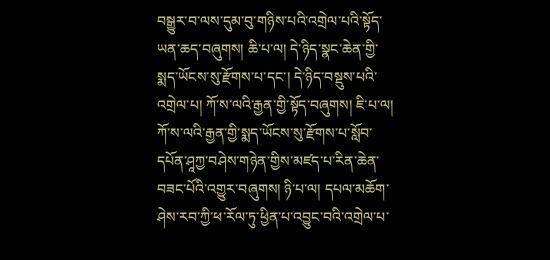བསྒྱུར་བ་ལས་དུམ་བུ་གཉིས་པའི་འགྲེལ་པའི་སྟོད་ཡན་ཆད་བཞུགས། ཆི་པ་ལ། དེ་ཉིད་སྣང་ཆེན་གྱི་སྨད་ཡོངས་སུ་རྫོགས་པ་དང་། དེ་ཉིད་བསྡུས་པའི་འགྲེལ་པ། ཀོ་ས་ལའི་རྒྱན་གྱི་སྟོད་བཞུགས། ཇི་པ་ལ། ཀོ་ས་ལའི་རྒྱན་གྱི་སྨད་ཡོངས་སུ་རྫོགས་པ་སློབ་དཔོན་ཤཱཀྱ་བཤེས་གཉེན་གྱིས་མཛད་པ་རིན་ཆེན་བཟང་པོའི་འགྱུར་བཞུགས། ཉི་པ་ལ། དཔལ་མཆོག་ཤེས་རབ་ཀྱི་ཕ་རོལ་ཏུ་ཕྱིན་པ་འབྱུང་བའི་འགྲེལ་པ་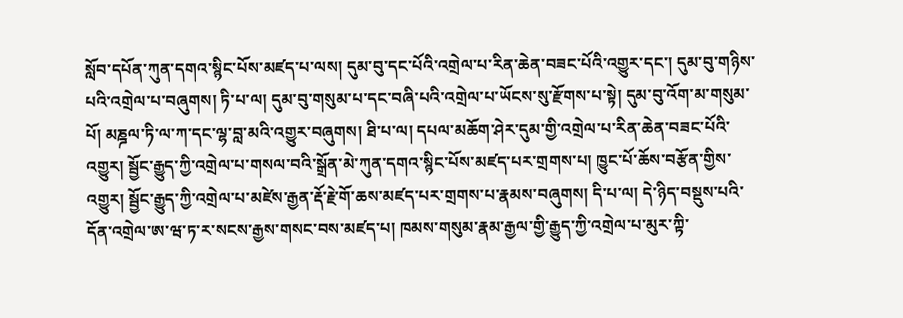སློབ་དཔོན་ཀུན་དགའ་སྙིང་པོས་མཛད་པ་ལས། དུམ་བུ་དང་པོའི་འགྲེལ་པ་རིན་ཆེན་བཟང་པོའི་འགྱུར་དང་། དུམ་བུ་གཉིས་པའི་འགྲེལ་པ་བཞུགས། ཏི་པ་ལ། དུམ་བུ་གསུམ་པ་དང་བཞི་པའི་འགྲེལ་པ་ཡོངས་སུ་རྫོགས་པ་སྟེ། དུམ་བུ་འོག་མ་གསུམ་པོ། མཎྜལ་ཏི་ལ་ཀ་དང་ལྷ་བླ་མའི་འགྱུར་བཞུགས། ཐི་པ་ལ། དཔལ་མཆོག་ཤེར་དུམ་གྱི་འགྲེལ་པ་རིན་ཆེན་བཟང་པོའི་འགྱུར། སྦྱོང་རྒྱུད་ཀྱི་འགྲེལ་པ་གསལ་བའི་སྒྲོན་མེ་ཀུན་དགའ་སྙིང་པོས་མཛད་པར་གྲགས་པ། ཁྱུང་པོ་ཆོས་བརྩོན་གྱིས་འགྱུར། སྦྱོང་རྒྱུད་ཀྱི་འགྲེལ་པ་མཛེས་རྒྱན་རྡོ་རྗེ་གོ་ཆས་མཛད་པར་གྲགས་པ་རྣམས་བཞུགས། དི་པ་ལ། དེ་ཉིད་བསྡུས་པའི་དོན་འགྲེལ་ཨ་ཝ་ཏ་ར་སངས་རྒྱས་གསང་བས་མཛད་པ། ཁམས་གསུམ་རྣམ་རྒྱལ་གྱི་རྒྱུད་ཀྱི་འགྲེལ་པ་མུར་ཀྟི་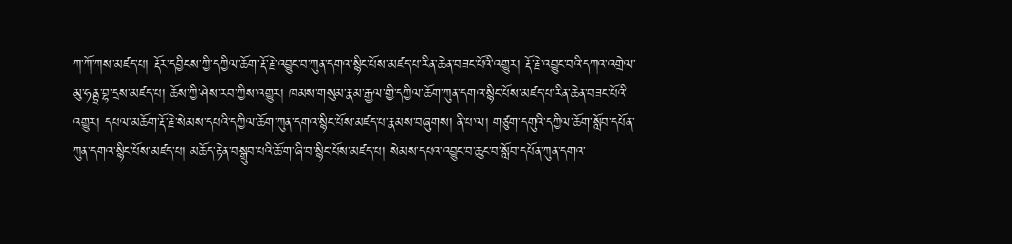ཀ་ཀོ་ཀས་མཛད་པ། རྡོར་དབྱིངས་ཀྱི་དཀྱིལ་ཆོག་རྡོ་རྗེ་འབྱུང་བ་ཀུན་དགའ་སྙིང་པོས་མཛད་པ་རིན་ཆེན་བཟང་པོའི་འགྱུར། རྡོ་རྗེ་འབྱུང་བའི་དཀའ་འགྲེལ་མུ་ཧནྟྲ་བྷ་དྲས་མཛད་པ། ཆོས་ཀྱི་ཤེས་རབ་ཀྱིས་འགྱུར། ཁམས་གསུམ་རྣམ་རྒྱལ་གྱི་དཀྱིལ་ཆོག་ཀུན་དགའ་སྙིང་པོས་མཛད་པ་རིན་ཆེན་བཟང་པོའི་འགྱུར། དཔལ་མཆོག་རྡོ་རྗེ་སེམས་དཔའི་དཀྱིལ་ཆོག་ཀུན་དགའ་སྙིང་པོས་མཛད་པ་རྣམས་བཞུགས། ནི་པ་ལ། གཙུག་དགུའི་དཀྱིལ་ཆོག་སློབ་དཔོན་ཀུན་དགའ་སྙིང་པོས་མཛད་པ། མཆོད་རྟེན་བསྒྲུབ་པའི་ཆོ་ག་ཞི་བ་སྙིང་པོས་མཛད་པ། སེམས་དཔའ་འབྱུང་བ་ཆུང་བ་སློབ་དཔོན་ཀུན་དགའ་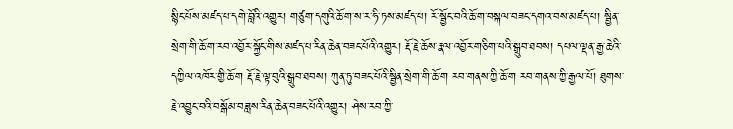སྙིང་པོས་མཛད་པ་དགེ་བློའི་འགྱུར། གཙུག་དགུའི་ཆོ་ག་ས་ར་ཧི་ཏས་མཛད་པ། རོ་སྦྱོང་བའི་ཆོ་ག་བསྐལ་བཟང་དགའ་བས་མཛད་པ། སྦྱིན་སྲེག་གི་ཆོ་ག་རབ་འབྱོར་སྐྱོང་གིས་མཛད་པ་རིན་ཆེན་བཟང་པོའི་འགྱུར། རྡོ་རྗེ་ཆོས་རྣལ་འབྱོར་གཅིག་པའི་སྒྲུབ་ཐབས། དཔལ་ལྡན་རྒྱ་ཆེའི་དཀྱིལ་འཁོར་གྱི་ཆོ་ག རྡོ་རྗེ་ལྟ་བུའི་སྒྲུབ་ཐབས། ཀུན་ཏུ་བཟང་པོའི་སྦྱིན་སྲེག་གི་ཆོ་ག རབ་གནས་ཀྱི་ཆོ་ག རབ་གནས་ཀྱི་རྒྱལ་པོ། ཐུགས་རྗེ་འབྱུང་བའི་བསྒོམ་བཟླས་རིན་ཆེན་བཟང་པོའི་འགྱུར། ཤེས་རབ་ཀྱི་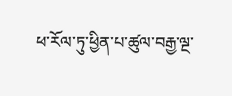ཕ་རོལ་ཏུ་ཕྱིན་པ་ཚུལ་བརྒྱ་ལྔ་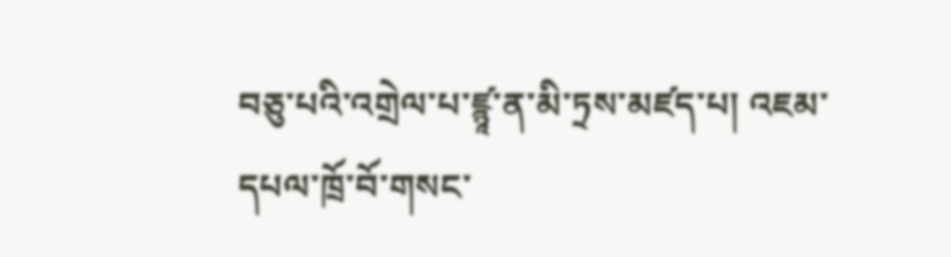བཅུ་པའི་འགྲེལ་པ་ཛྙཱ་ན་མི་ཏྲས་མཛད་པ། འཇམ་དཔལ་ཁྲོ་བོ་གསང་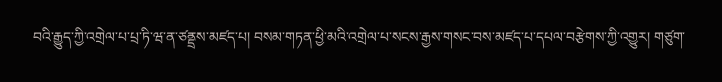བའི་རྒྱུད་ཀྱི་འགྲེལ་པ་པྲ་ཏི་ཝ་ན་ཙནྡྲས་མཛད་པ། བསམ་གཏན་ཕྱི་མའི་འགྲེལ་པ་སངས་རྒྱས་གསང་བས་མཛད་པ་དཔལ་བརྩེགས་ཀྱི་འགྱུར། གཙུག་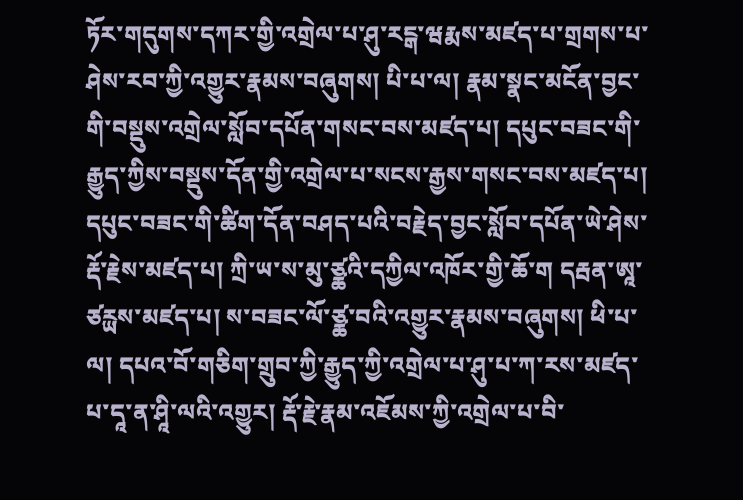ཏོར་གདུགས་དཀར་གྱི་འགྲེལ་པ་ཤུ་རངྒ་ཝརྨས་མཛད་པ་གྲགས་པ་ཤེས་རབ་ཀྱི་འགྱུར་རྣམས་བཞུགས། པི་པ་ལ། རྣམ་སྣང་མངོན་བྱང་གི་བསྡུས་འགྲེལ་སློབ་དཔོན་གསང་བས་མཛད་པ། དཔུང་བཟང་གི་རྒྱུད་ཀྱིས་བསྡུས་དོན་གྱི་འགྲེལ་པ་སངས་རྒྱས་གསང་བས་མཛད་པ། དཔུང་བཟང་གི་ཚིག་དོན་བཤད་པའི་བརྗེད་བྱང་སློབ་དཔོན་ཡེ་ཤེས་རྡོ་རྗེས་མཛད་པ། ཀྲི་ཡ་ས་མུ་ཙྪའི་དཀྱིལ་འཁོར་གྱི་ཆོ་ག དརྦན་ཨཱ་ཙརྻས་མཛད་པ། ས་བཟང་ལོ་ཙྪ་བའི་འགྱུར་རྣམས་བཞུགས། ཕི་པ་ལ། དཔའ་བོ་གཅིག་གྲུབ་ཀྱི་རྒྱུད་ཀྱི་འགྲེལ་པ་ཤུ་པ་ཀ་རས་མཛད་པ་དཱ་ན་ཤཱི་ལའི་འགྱུར། རྡོ་རྗེ་རྣམ་འཇོམས་ཀྱི་འགྲེལ་པ་བི་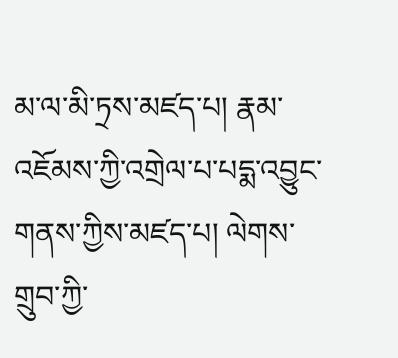མ་ལ་མི་ཏྲས་མཛད་པ། རྣམ་འཇོམས་ཀྱི་འགྲེལ་པ་པདྨ་འབྱུང་གནས་ཀྱིས་མཛད་པ། ལེགས་གྲུབ་ཀྱི་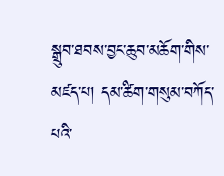སྒྲུབ་ཐབས་བྱང་ཆུབ་མཆོག་གིས་མཛད་པ། དམ་ཚིག་གསུམ་བཀོད་པའི་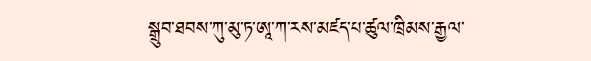སྒྲུབ་ཐབས་ཀུ་མུ་ཏ་ཨཱ་ཀ་རས་མཛད་པ་ཚུལ་ཁྲིམས་རྒྱལ་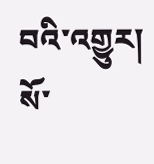བའི་འགྱུར། སོ་